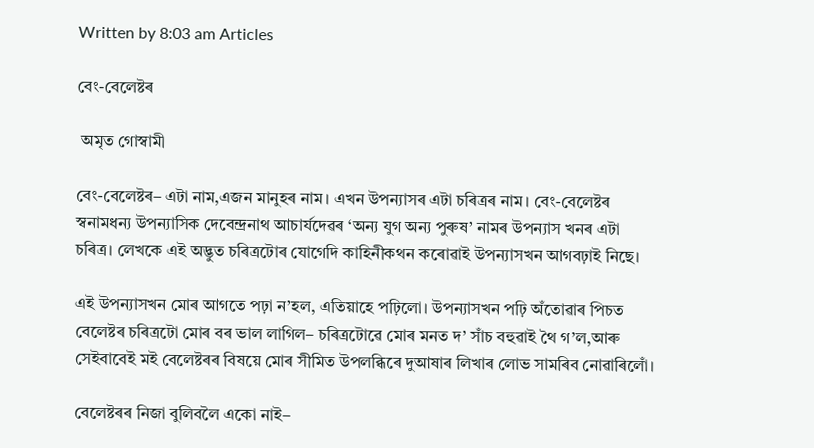Written by 8:03 am Articles

বেং-বেলেষ্টৰ

 অমৃত গোস্বামী

বেং-বেলেষ্টৰ– এটা নাম,এজন মানুহৰ নাম। এখন উপন্যাসৰ এটা চৰিত্ৰৰ নাম। বেং-বেলেষ্টৰ স্বনামধন্য উপন্যাসিক দেবেন্দ্ৰনাথ আচাৰ্যদেৱৰ ‘অন্য যুগ অন্য পুৰুষ’ নামৰ উপন্যাস খনৰ এটা চৰিত্ৰ। লেখকে এই অদ্ভুত চৰিত্ৰটোৰ যোগেদি কাহিনীকথন কৰোৱাই উপন্যাসখন আগবঢ়াই নিছে।

এই উপন্যাসখন মোৰ আগতে পঢ়া ন’হল, এতিয়াহে পঢ়িলো। উপন্যাসখন পঢ়ি অঁতোৱাৰ পিচত বেলেষ্টৰ চৰিত্ৰটো মোৰ বৰ ভাল লাগিল– চৰিত্ৰটোৱে মোৰ মনত দ’ সাঁচ বহুৱাই থৈ গ’ল,আৰু সেইবাবেই মই বেলেষ্টৰৰ বিষয়ে মোৰ সীমিত উপলব্ধিৰে দুআষাৰ লিখাৰ লোভ সামৰিব নোৱাৰিলোঁ।

বেলেষ্টৰৰ নিজা বুলিবলৈ একো নাই–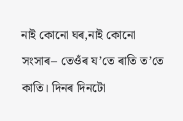নাই কোনো ঘৰ,নাই কোনো সংসাৰ– তেওঁৰ য’তে ৰাতি ত’তে কাতি। দিনৰ দিনটো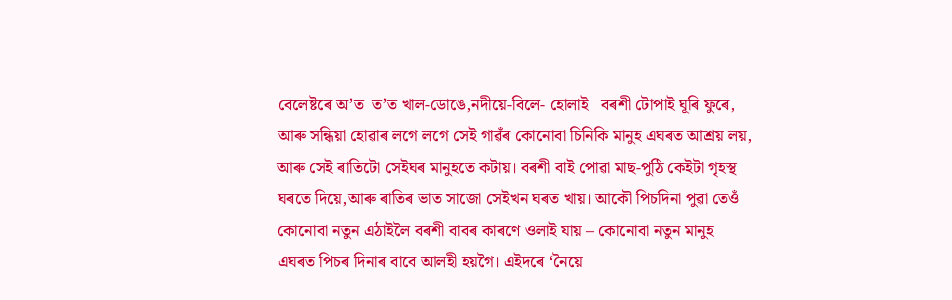বেলেষ্টৰে অ’ত  ত’ত খাল-ডোঙে,নদীয়ে-বিলে- হোলাই   বৰশী টোপাই ঘূৰি ফুৰে, আৰু সন্ধিয়া হোৱাৰ লগে লগে সেই গাৱঁৰ কোনোবা চিনিকি মানুহ এঘৰত আশ্ৰয় লয়, আৰু সেই ৰাতিটো সেইঘৰ মানুহতে কটায়। বৰশী বাই পোৱা মাছ-পুঠি কেইটা গৃহস্থ ঘৰতে দিয়ে,আৰু ৰাতিৰ ভাত সাজো সেইখন ঘৰত খায়। আকৌ পিচদিনা পুৱা তেওঁ কোনোবা নতুন এঠাইলৈ বৰশী বাবৰ কাৰণে ওলাই যায় – কোনোবা নতুন মানুহ এঘৰত পিচৰ দিনাৰ বাবে আলহী হয়গৈ। এইদৰে ‘নৈয়ে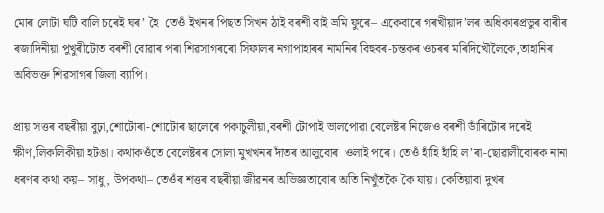মোৰ লোটা ঘটি বালি চৰেই ঘৰ’ হৈ  তেওঁ ইখনৰ পিছত সিখন ঠাই বৰশী বাই ভ্ৰমি ফুৰে– একেবাৰে গৰখীয়াদ’লৰ অধিকাৰপ্ৰভুৰ বাৰীৰ ৰজাদিনীয়া পুখুৰীটোত বৰশী বোৱাৰ পৰা শিৱসাগৰৰো সিফালৰ নগাপাহাৰৰ নামনিৰ বিহুবৰ-চন্তকৰ ওচৰৰ মৰিদিখৌলৈকে,তাহানিৰ অবিভক্ত শিৱসাগৰ জিলা ব্যাপি।

প্ৰায় সত্তৰ বছৰীয়া বুঢ়া,শোটোৰা-শোটোৰ ছালেৰে পকাচুলীয়া,বৰশী টোপাই ভালপোৱা বেলেষ্টৰ নিজেও বৰশী ডাঁৰিটোৰ দৰেই ক্ষীণ,লিকলিকীয়া হটঙা। কথাকওঁতে বেলেষ্টৰৰ সোলা মুখখনৰ দাঁতৰ আলুবোৰ  ওলাই পৰে। তেওঁ হাঁহি হাঁহি ল’ৰা-ছোৱালীবোৰক নানা ধৰণৰ কথা কয়– সাধু, উপকথা– তেওঁৰ শত্তৰ বছৰীয়া জীৱনৰ অভিজ্ঞতাবোৰ অতি নিখুঁতকৈ কৈ যায়। কেতিয়াবা দুখৰ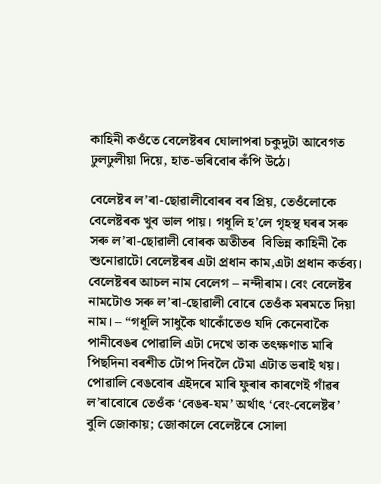কাহিনী কওঁতে বেলেষ্টৰৰ ঘোলাপৰা চকুদুটা আবেগত ঢুলঢুলীয়া দিয়ে, হাত-ভৰিবোৰ কঁপি উঠে।

বেলেষ্টৰ ল’ৰা-ছোৱালীবোৰৰ বৰ প্ৰিয়, তেওঁলোকে বেলেষ্টৰক খুব ভাল পায়। গধূলি হ’লে গৃহস্থ ঘৰৰ সৰু সৰু ল’ৰা-ছোৱালী বোৰক অতীতৰ  বিভিন্ন কাহিনী কৈ শুনোৱাটো বেলেষ্টৰৰ এটা প্ৰধান কাম,এটা প্ৰধান কৰ্তব্য। বেলেষ্টৰৰ আচল নাম বেলেগ – নন্দীৰাম। বেং বেলেষ্টৰ নামটোও সৰু ল’ৰা-ছোৱালী বোৰে তেওঁক মৰমতে দিয়া নাম। – “গধূলি সাধুকৈ থাকোঁতেও যদি কেনেবাকৈ পানীবেঙৰ পোৱালি এটা দেখে তাক তৎক্ষণাত মাৰি পিছদিনা বৰশীত টোপ দিবলৈ টেমা এটাত ভৰাই থয়। পোৱালি বেঙবোৰ এইদৰে মাৰি ফুৰাৰ কাৰণেই গাঁৱৰ ল’ৰাবোৰে তেওঁক ‘বেঙৰ-যম’ অৰ্থাৎ ‘বেং-বেলেষ্টৰ’ বুলি জোকায়; জোকালে বেলেষ্টৰে সোলা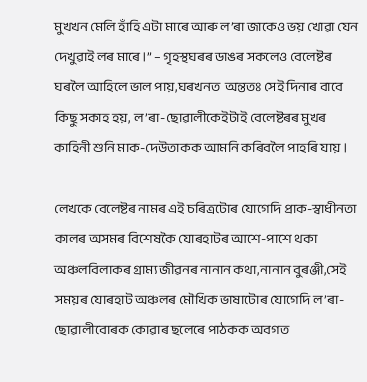মুখখন মেলি হাঁহি এটা মাৰে আৰু ল’ৰা জাকেও ভয় খোৱা যেন দেখুৱাই লৰ মাৰে।” – গৃহস্থঘৰৰ ডাঙৰ সকলেও বেলেষ্টৰ ঘৰলৈ আহিলে ভাল পায়,ঘৰখনত  অন্ততঃ সেই দিনাৰ বাবে কিছু সকাহ হয়, ল’ৰা-ছোৱালীকেইটাই বেলেষ্টৰৰ মুখৰ কাহিনী শুনি মাক-দেউতাকক আমনি কৰিবলৈ পাহৰি যায়।

লেখকে বেলেষ্টৰ নামৰ এই চৰিত্ৰটোৰ যোগেদি প্ৰাক-স্বাধীনতা কালৰ অসমৰ বিশেষকৈ যোৰহাটৰ আশে-পাশে থকা অঞ্চলবিলাকৰ গ্ৰাম্য জীৱনৰ নানান কথা,নানান বুৰঞ্জী,সেই সময়ৰ যোৰহাট অঞ্চলৰ মৌখিক ভাষাটোৰ যোগেদি ল’ৰা-ছোৱালীবোৰক কোৱাৰ ছলেৰে পাঠকক অবগত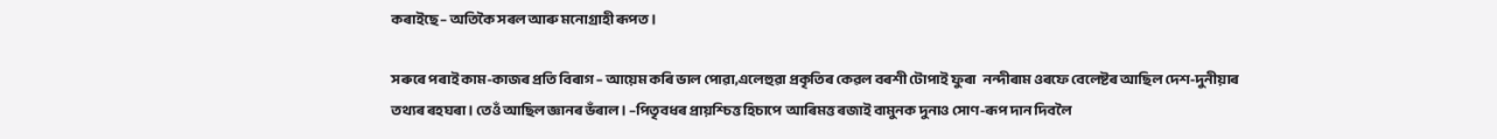কৰাইছে – অতিকৈ সৰল আৰু মনোগ্ৰাহী ৰূপত।

সৰুৰে পৰাই কাম-কাজৰ প্ৰতি বিৰাগ – আয়েম কৰি ভাল পোৱা,এলেহুৱা প্ৰকৃতিৰ কেৱল বৰশী টোপাই ফুৰা   নন্দীৰাম ওৰফে বেলেষ্টৰ আছিল দেশ-দুনীয়াৰ তথ্যৰ ৰহঘৰা। তেওঁ আছিল জ্ঞানৰ ভঁৰাল। –পিতৃবধৰ প্ৰায়শ্চিত্ত হিচাপে  আৰিমত্ত ৰজাই বামুনক দুনাও সোণ-ৰূপ দান দিবলৈ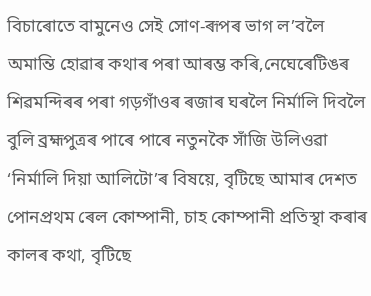বিচাৰোতে বামুনেও সেই সোণ-ৰূপৰ ভাগ ল’বলৈ অমান্তি হোৱাৰ কথাৰ পৰা আৰম্ভ কৰি,নেঘেৰেটিঙৰ শিৱমন্দিৰৰ পৰা গড়গাঁওৰ ৰজাৰ ঘৰলৈ নিৰ্মালি দিবলৈ বুলি ব্ৰহ্মপুত্ৰৰ পাৰে পাৰে নতুনকৈ সাঁজি উলিওৱা  ‘নিৰ্মালি দিয়া আলিটো’ৰ বিষয়ে, বৃটিছে আমাৰ দেশত পোনপ্ৰথম ৰেল কোম্পানী, চাহ কোম্পানী প্ৰতিস্থা কৰাৰ কালৰ কথা, বৃটিছে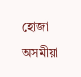হোজা অসমীয়া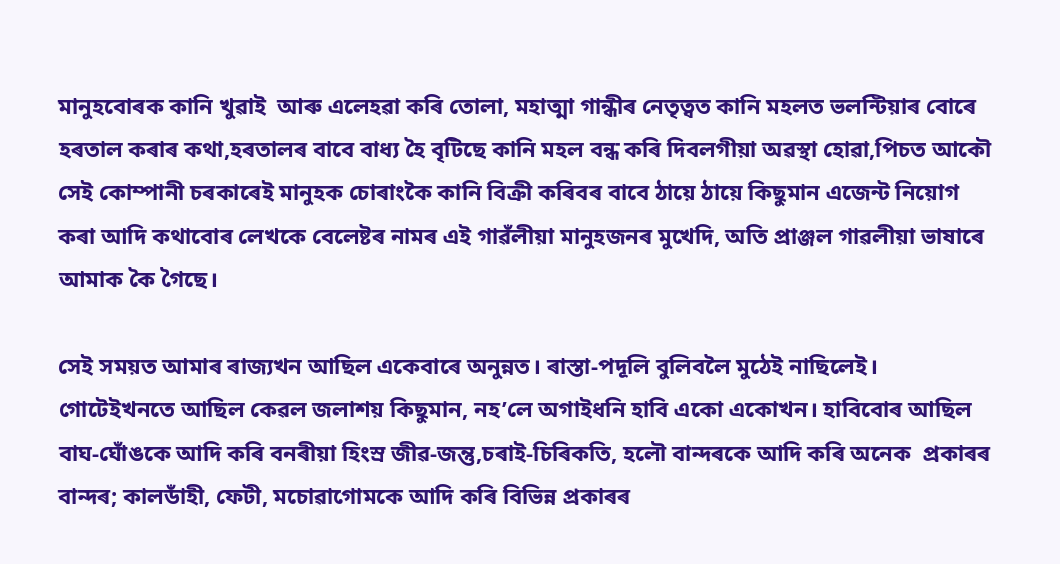মানুহবোৰক কানি খুৱাই  আৰু এলেহৱা কৰি তোলা, মহাত্মা গান্ধীৰ নেতৃত্বত কানি মহলত ভলন্টিয়াৰ বোৰে হৰতাল কৰাৰ কথা,হৰতালৰ বাবে বাধ্য হৈ বৃটিছে কানি মহল বন্ধ কৰি দিবলগীয়া অৱস্থা হোৱা,পিচত আকৌ সেই কোম্পানী চৰকাৰেই মানুহক চোৰাংকৈ কানি বিক্ৰী কৰিবৰ বাবে ঠায়ে ঠায়ে কিছুমান এজেন্ট নিয়োগ কৰা আদি কথাবোৰ লেখকে বেলেষ্টৰ নামৰ এই গাৱঁলীয়া মানুহজনৰ মুখেদি, অতি প্ৰাঞ্জল গাৱলীয়া ভাষাৰে  আমাক কৈ গৈছে।

সেই সময়ত আমাৰ ৰাজ্যখন আছিল একেবাৰে অনুন্নত। ৰাস্তা-পদূলি বুলিবলৈ মুঠেই নাছিলেই। গোটেইখনতে আছিল কেৱল জলাশয় কিছুমান, নহ’লে অগাইধনি হাবি একো একোখন। হাবিবোৰ আছিল বাঘ-ঘোঁঙকে আদি কৰি বনৰীয়া হিংস্ৰ জীৱ-জন্তু,চৰাই-চিৰিকতি, হলৌ বান্দৰকে আদি কৰি অনেক  প্ৰকাৰৰ বান্দৰ; কালডাঁহী, ফেটী, মচোৱাগোমকে আদি কৰি বিভিন্ন প্ৰকাৰৰ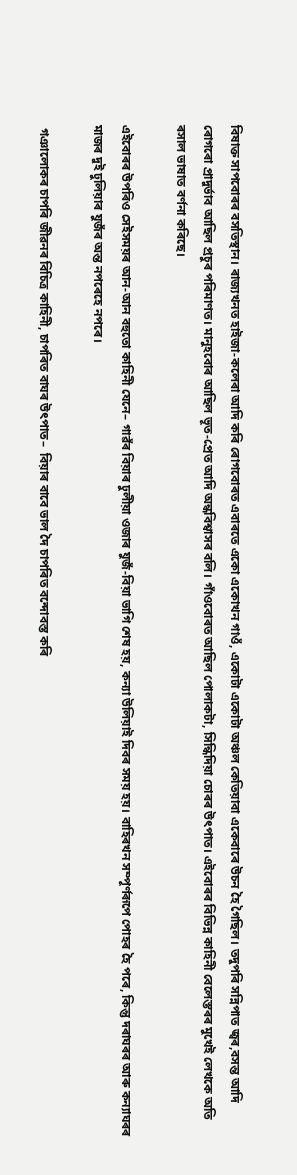বিষাক্ত সাপবোৰৰ বসতিস্থান। ৰাজ্যখনত হাইজা-কলেৰা আদি কৰি ৰোগবোৰত এবাৰতে একো একোখন গাওঁ, একোটা একোটা অঞ্চল কেতিয়াবা একেবাৰে উচন হৈ গৈছিল। তদুপৰি সন্নিপাত জ্বৰ,বসন্ত আদি ৰোগৰো প্ৰাদুৰ্ভাব আছিল প্ৰচুৰ পৰিমাণত। মানুহবোৰ আছিল ভূত-প্ৰেত আদি অন্ধবিশ্বাসৰ বলি। গাঁওবোৰত আছিল পোলাকটা, সিন্ধিদিয়া চোৰৰ উৎপাত। এইবোৰৰ বিভিন্ন কাহিনী বেলেস্তৰৰ মুখেই লেখকে অতি ৰসাল ভাষাত বৰ্ণনা কৰিছে।

এইবোৰৰ উপৰিও সেইসময়ৰ আন-আন বহুতো কাহিনী যেনে– গাৱঁৰ বিয়াৰ ঢুলীয়া ওজাৰ যুজঁ-বিয়া ভাগি শেষ হয়, কন্যা উলিয়াই দিবৰ সময় হয়। বাহিৰখন সম্পূৰ্ণৰূপে পোহৰ হৈ পৰে, কিন্তু দৰাঘৰৰ আৰু কন্যাঘৰৰ মাজৰ দুই ঢুলিয়াৰ যুজঁৰ অন্ত নপৰেহে নপৰে।

 গঞালোকৰ চাপৰি জীৱনৰ বিচিত্ৰ কাহিনী, চাপৰিত বাঘৰ উৎপাত–  বিয়াৰ বাবে ভাল দৈ চাপৰিত বন্দোবস্ত কৰি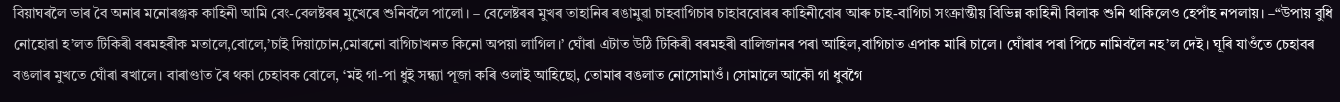বিয়াঘৰলৈ ভাৰ বৈ অনাৰ মনোৰঞ্জক কাহিনী আমি বেং-বেলষ্টৰৰ মুখেৰে শুনিবলৈ পালো। – বেলেষ্টৰৰ মুখৰ তাহানিৰ ৰঙামুৱা চাহবাগিচাৰ চাহাববোৰৰ কাহিনীবোৰ আৰু চাহ-বাগিচা সংক্ৰান্তীয় বিভিন্ন কাহিনী বিলাক শুনি থাকিলেও হেপাঁহ নপলায়। –“উপায় বুধি নোহোৱা হ’লত টিকিৰী বৰমহৰীক মতালে,বোলে,’চাই দিয়াচোন,মোৰনো বাগিচাখনত কিনো অপয়া লাগিল।’ ঘোঁৰা এটাত উঠি টিকিৰী বৰমহৰী বালিজানৰ পৰা আহিল,বাগিচাত এপাক মাৰি চালে। ঘোঁৰাৰ পৰা পিচে নামিবলৈ নহ’ল দেই। ঘূৰি যাওঁতে চেহাবৰ বঙলাৰ মুখতে ঘোঁৰা ৰখালে। বাৰাণ্ডাত ৰৈ থকা চেহাবক বোলে, ‘মই গা-পা ধুই সন্ধ্যা পূজা কৰি ওলাই আহিছো, তোমাৰ বঙলাত নোসোমাওঁ। সোমালে আকৌ গা ধুবগৈ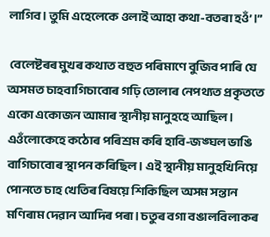লাগিব। তুমি এহেলেকে ওলাই আহা কথা-বতৰা হওঁ’।”

 বেলেষ্টৰৰ মুখৰ কথাত বহুত পৰিমাণে বুজিব পাৰি যে অসমত চাহবাগিচাবোৰ গঢ়ি তোলাৰ নেপথ্যত প্ৰকৃততে একো একোজন আমাৰ স্থানীয় মানুহহে আছিল। এওঁলোকেহে কঠোৰ পৰিশ্ৰম কৰি হাবি-জঙ্ঘল ভাঙি বাগিচাবোৰ স্থাপন কৰিছিল। এই স্থানীয় মানুহখিনিয়ে পোনতে চাহ খেতিৰ বিষয়ে শিকিছিল অসম সন্তান মণিৰাম দেৱান আদিৰ পৰা। চতুৰ বগা বঙালবিলাকৰ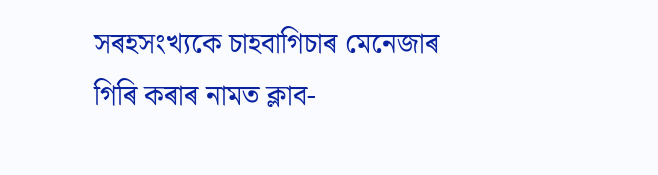সৰহসংখ্যকে চাহবাগিচাৰ মেনেজাৰ গিৰি কৰাৰ নামত ক্লাব-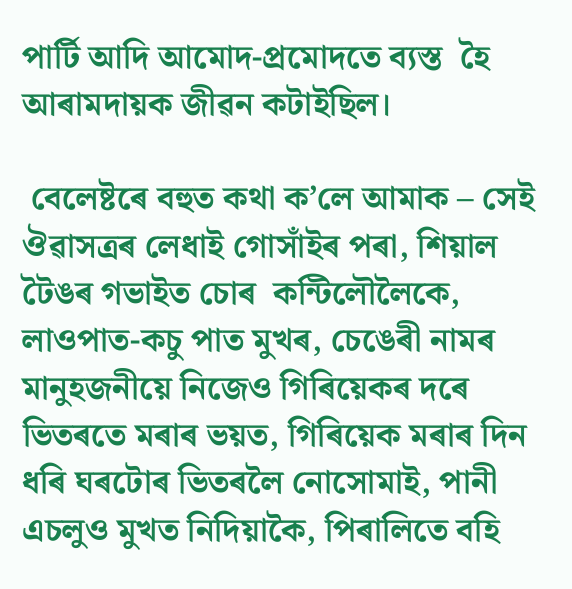পাৰ্টি আদি আমোদ-প্ৰমোদতে ব্যস্ত  হৈ আৰামদায়ক জীৱন কটাইছিল।

 বেলেষ্টৰে বহুত কথা ক’লে আমাক – সেই ঔৱাসত্ৰৰ লেধাই গোসাঁইৰ পৰা, শিয়াল টৈঙৰ গভাইত চোৰ  কন্টিলৌলৈকে, লাওপাত-কচু পাত মুখৰ, চেঙেৰী নামৰ মানুহজনীয়ে নিজেও গিৰিয়েকৰ দৰে ভিতৰতে মৰাৰ ভয়ত, গিৰিয়েক মৰাৰ দিন ধৰি ঘৰটোৰ ভিতৰলৈ নোসোমাই, পানী এচলুও মুখত নিদিয়াকৈ, পিৰালিতে বহি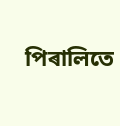পিৰালিতে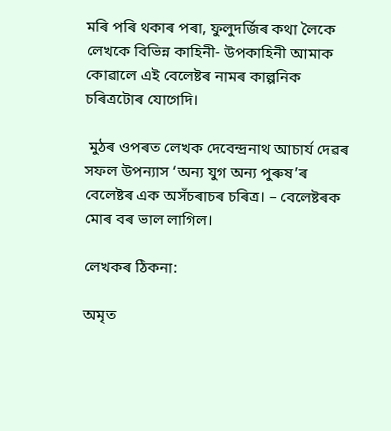মৰি পৰি থকাৰ পৰা, ফুলুদৰ্জিৰ কথা লৈকে লেখকে বিভিন্ন কাহিনী- উপকাহিনী আমাক কোৱালে এই বেলেষ্টৰ নামৰ কাল্পনিক চৰিত্ৰটোৰ যোগেদি।

 মুঠৰ ওপৰত লেখক দেবেন্দ্ৰনাথ আচাৰ্য দেৱৰ সফল উপন্যাস ‘অন্য যুগ অন্য পুৰুষ’ৰ বেলেষ্টৰ এক অসঁচৰাচৰ চৰিত্ৰ। – বেলেষ্টৰক মোৰ বৰ ভাল লাগিল।

লেখকৰ ঠিকনা:

অমৃত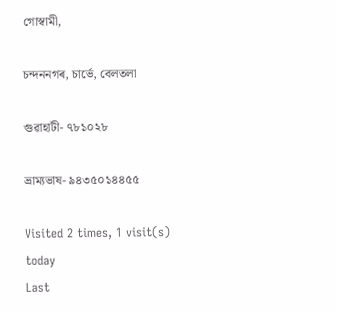গোস্বামী,

চন্দননগৰ, চাৰ্ভে, বেলতলা

গুৱাহাটী- ৭৮১০২৮

ভ্ৰাম্যভাষ- ৯৪৩৫০১৪৪৫৫

Visited 2 times, 1 visit(s) today
Last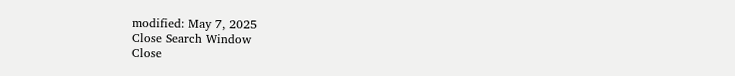modified: May 7, 2025
Close Search Window
Close